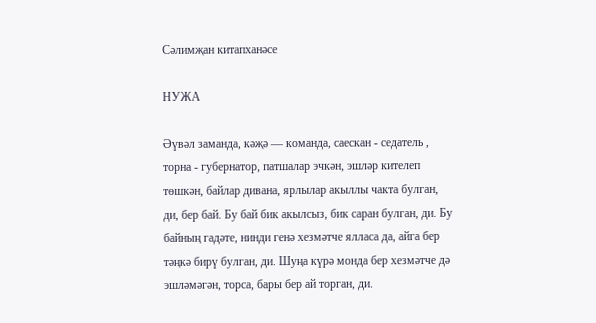Сәлимҗан китапханәсе

НУЖА

Әүвәл заманда, кәҗә — команда, саескан - седатель , торна - губернатор, патшалар эчкән, эшләр кителеп төшкән, байлар дивана, ярлылар акыллы чакта булган, ди, бер бай. Бу бай бик акылсыз, бик саран булган, ди. Бу байның гадәте, нинди генә хезмәтче ялласа да, айга бер тәңкә бирү булган, ди. Шуңа күрә монда бер хезмәтче дә эшләмәгән, торса, бары бер ай торган, ди.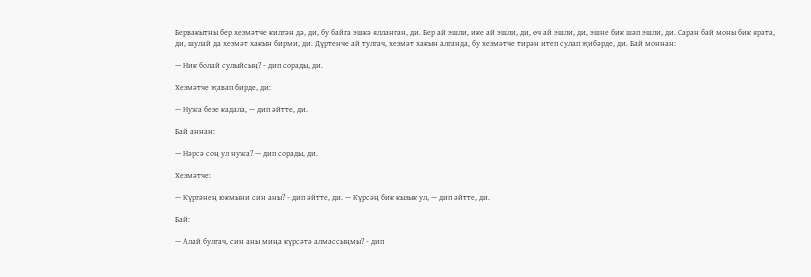Бервакытны бер хезмәтче килгән дә, ди, бу байга эшкә ялланган, ди. Бер ай эшли, ике ай эшли, ди, өч ай эшли, ди, эшне бик шәп эшли, ди. Саран бай моны бик ярата, ди, шулай да хезмәт хакын бирми, ди. Дүртенче ай тулгач, хезмәт хакын алганда, бу хезмәтче тирән итеп сулап җибәрде, ди. Бай моннан:

— Ник болай сулыйсың? - дип сорады, ди.

Хезмәтче җавап бирде, ди:

— Нужа безе кадала, — дип әйтте, ди.

Бай аннан:

— Нәрсә соң ул нужа? — дип сорады, ди.

Хезмәтче:

— Күргәнең юкмыни син аны? - дип әйтте, ди. — Күрсәң бик кызык ул, — дип әйтте, ди.

Бай:

— Алай булгач, син аны миңа күрсәтә алмассыңмы? - дип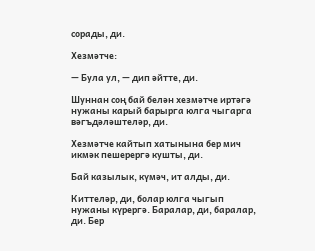сорады, ди.

Хезмәтче:

— Була ул, — дип әйтте, ди.

Шуннан соң бай белән хезмәтче иртәгә нужаны карый барырга юлга чыгарга вәгъдәләштеләр, ди.

Хезмәтче кайтып хатынына бер мич икмәк пешерергә кушты, ди.

Бай казылык, күмәч, ит алды, ди.

Киттеләр, ди, болар юлга чыгып нужаны күрергә. Баралар, ди, баралар, ди. Бер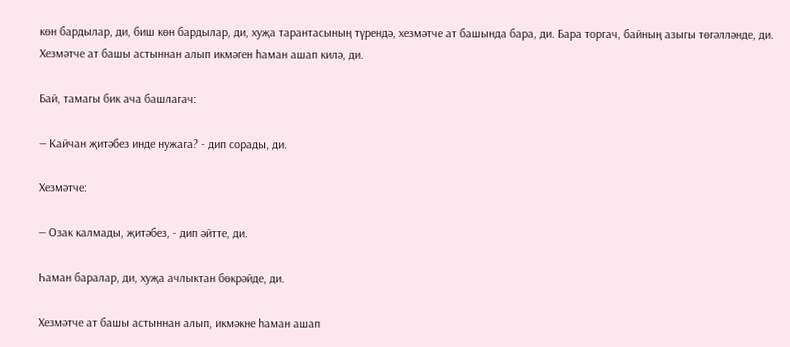көн бардылар, ди, биш көн бардылар, ди, хуҗа тарантасының түрендә, хезмәтче ат башында бара, ди. Бара торгач, байның азыгы төгәлләнде, ди. Хезмәтче ат башы астыннан алып икмәген һаман ашап килә, ди.

Бай, тамагы бик ача башлагач:

— Кайчан җитәбез инде нужага? - дип сорады, ди.

Хезмәтче:

— Озак калмады, җитәбез, - дип әйтте, ди.

Һаман баралар, ди, хуҗа ачлыктан бөкрәйде, ди.

Хезмәтче ат башы астыннан алып, икмәкне һаман ашап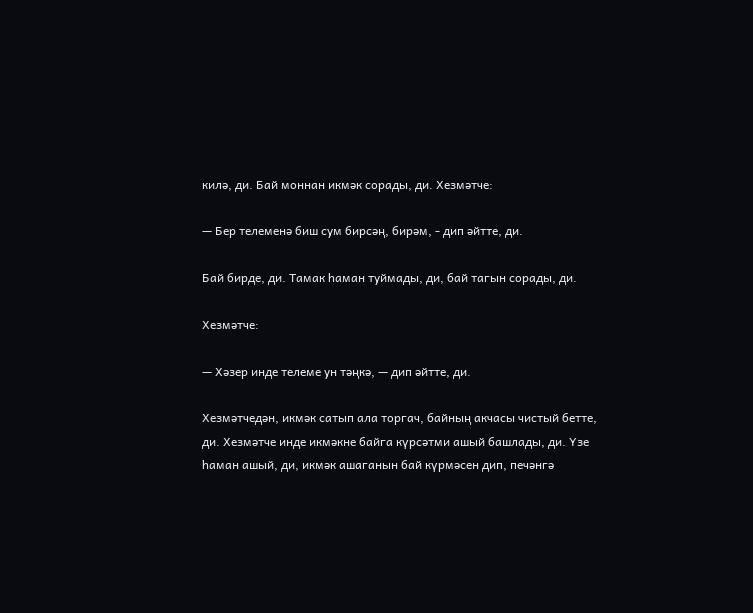килә, ди. Бай моннан икмәк сорады, ди. Хезмәтче:

— Бер телеменә биш сум бирсәң, бирәм, - дип әйтте, ди.

Бай бирде, ди. Тамак һаман туймады, ди, бай тагын сорады, ди.

Хезмәтче:

— Хәзер инде телеме ун тәңкә, — дип әйтте, ди.

Хезмәтчедән, икмәк сатып ала торгач, байның акчасы чистый бетте, ди. Хезмәтче инде икмәкне байга күрсәтми ашый башлады, ди. Үзе һаман ашый, ди, икмәк ашаганын бай күрмәсен дип, печәнгә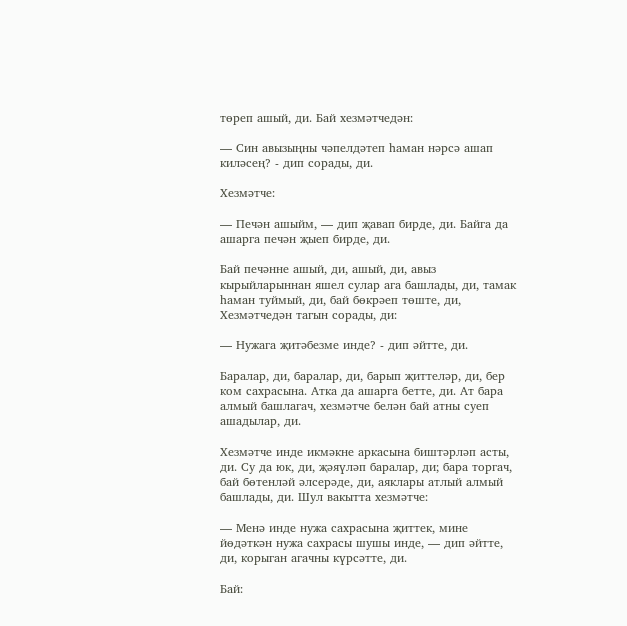төреп ашый, ди. Бай хезмәтчедән:

— Син авызыңны чәпелдәтеп һаман нәрсә ашап киләсең? - дип сорады, ди.

Хезмәтче:

— Печән ашыйм, — дип җавап бирде, ди. Байга да ашарга печән җыеп бирде, ди.

Бай печәнне ашый, ди, ашый, ди, авыз кырыйларыннан яшел сулар ага башлады, ди, тамак һаман туймый, ди, бай бөкрәеп төште, ди, Хезмәтчедән тагын сорады, ди:

— Нужага җитәбезме инде? - дип әйтте, ди.

Баралар, ди, баралар, ди, барып җиттеләр, ди, бер ком сахрасына. Атка да ашарга бетте, ди. Ат бара алмый башлагач, хезмәтче белән бай атны суеп ашадылар, ди.

Хезмәтче инде икмәкне аркасына биштәрләп асты, ди. Су да юк, ди, җәяүләп баралар, ди; бара торгач, бай бөтенләй әлсерәде, ди, аяклары атлый алмый башлады, ди. Шул вакытта хезмәтче:

— Менә инде нужа сахрасына җиттек, мине йөдәткән нужа сахрасы шушы инде, — дип әйтте, ди, корыган агачны күрсәтте, ди.

Бай: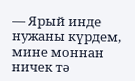— Ярый инде нужаны күрдем, мине моннан ничек тә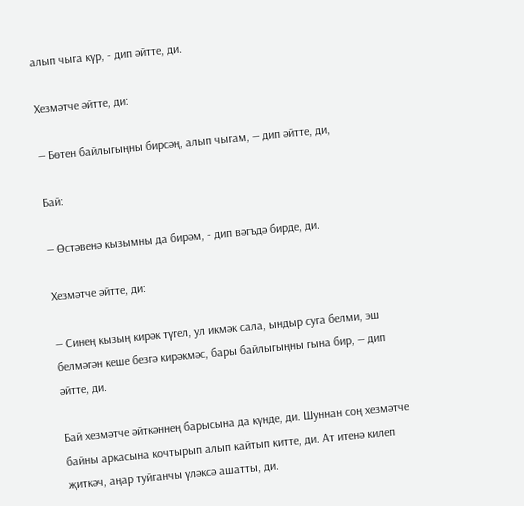алып чыга күр, - дип әйтте, ди.

Хезмәтче әйтте, ди:

— Бөтен байлыгыңны бирсәң, алып чыгам, — дип әйтте, ди,

Бай:

— Өстәвенә кызымны да бирәм, - дип вәгъдә бирде, ди.

Хезмәтче әйтте, ди:

— Синең кызың кирәк түгел, ул икмәк сала, ындыр суга белми, эш белмәгән кеше безгә кирәкмәс, бары байлыгыңны гына бир, — дип әйтте, ди.

Бай хезмәтче әйткәннең барысына да күнде, ди. Шуннан соң хезмәтче байны аркасына кочтырып алып кайтып китте, ди. Ат итенә килеп җиткәч, аңар туйганчы үләксә ашатты, ди.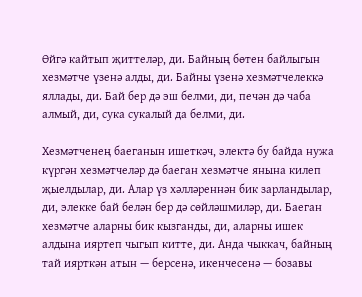Өйгә кайтып җиттеләр, ди. Байның бөтен байлыгын хезмәтче үзенә алды, ди. Байны үзенә хезмәтчелеккә яллады, ди. Бай бер дә эш белми, ди, печән дә чаба алмый, ди, сука сукалый да белми, ди.

Хезмәтченең баеганын ишеткәч, электә бу байда нужа күргән хезмәтчеләр дә баеган хезмәтче янына килеп җыелдылар, ди. Алар үз хәлләреннән бик зарландылар, ди, элекке бай белән бер дә сөйләшмиләр, ди. Баеган хезмәтче аларны бик кызганды, ди, аларны ишек алдына ияртеп чыгып китте, ди. Анда чыккач, байның тай иярткән атын — берсенә, икенчесенә — бозавы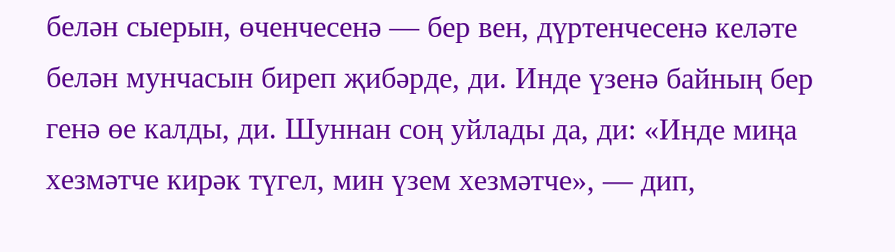белән сыерын, өченчесенә — бер вен, дүртенчесенә келәте белән мунчасын биреп җибәрде, ди. Инде үзенә байның бер генә өе калды, ди. Шуннан соң уйлады да, ди: «Инде миңа хезмәтче кирәк түгел, мин үзем хезмәтче», — дип,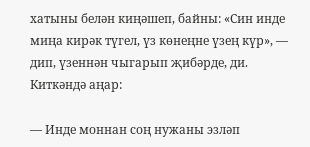хатыны белән киңәшеп, байны: «Син инде миңа кирәк түгел, үз көнеңне үзең күр», — дип, үзеннән чыгарып җибәрде, ди. Киткәндә аңар:

— Инде моннан соң нужаны эзләп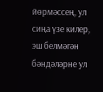йөрмәссең, ул сиңа үзе килер, эш белмәгән бәндәләрне ул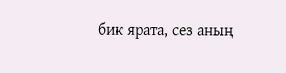бик ярата, сез аның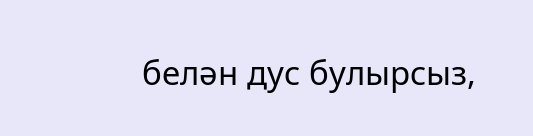белән дус булырсыз,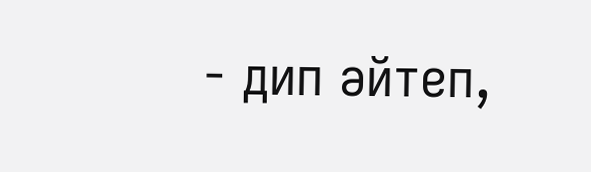- дип әйтеп,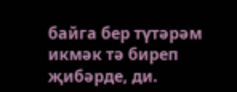байга бер түтәрәм икмәк тә биреп җибәрде, ди.